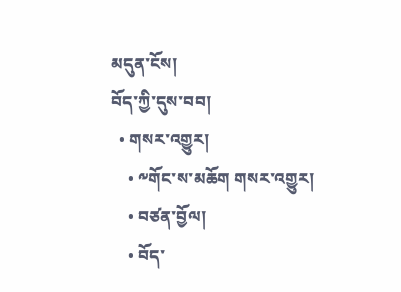མདུན་ངོས།
བོད་ཀྱི་དུས་བབ།
  • གསར་འགྱུར།
    • ༸གོང་ས་མཆོག གསར་འགྱུར།
    • བཙན་བྱོལ།
    • བོད་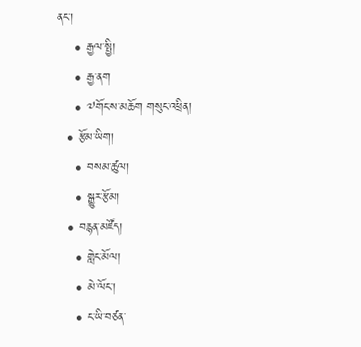ནང་།
    • རྒྱལ་སྤྱི།
    • རྒྱ་ནག
    • ༧གོང་ས་མཆོག གསུང་འཕྲིན།
  • རྩོམ་ཡིག།
    • བསམ་ཚུལ།
    • སྒྱུར་རྩོམ།
  • བརྙན་མཛོད།
    • གླེང་མོལ།
    • མེ་ལོང་།
    • ང་ཡི་བཙན་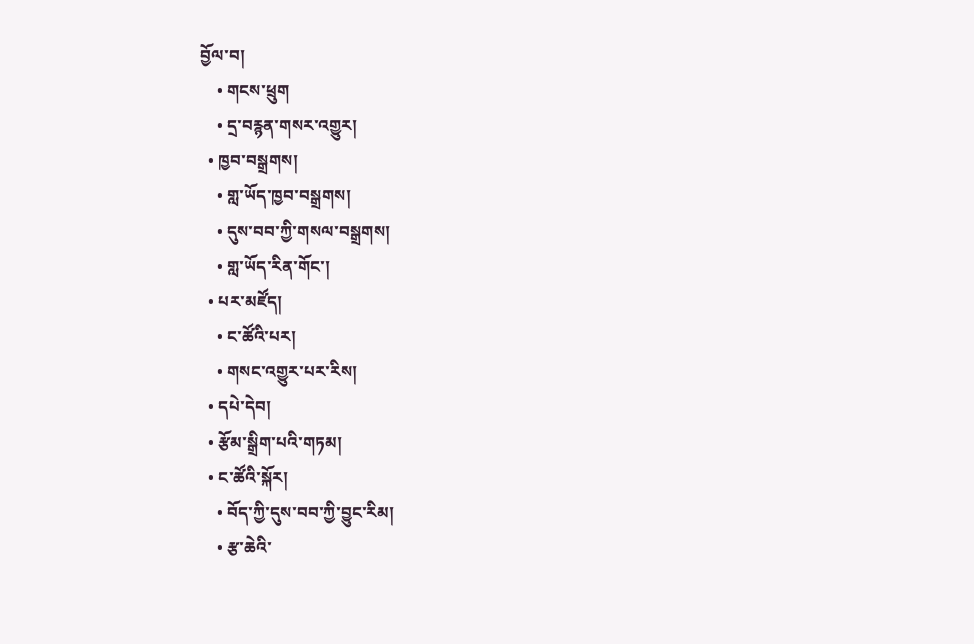བྱོལ་བ།
    • གངས་ཕྲུག
    • དྲ་བརྙན་གསར་འགྱུར།
  • ཁྱབ་བསྒྲགས།
    • གླ་ཡོད་ཁྱབ་བསྒྲགས།
    • དུས་བབ་ཀྱི་གསལ་བསྒྲགས།
    • གླ་ཡོད་རིན་གོང་།
  • པར་མཛོད།
    • ང་ཚོའི་པར།
    • གསང་འགྱུར་པར་རིས།
  • དཔེ་དེབ།
  • རྩོམ་སྒྲིག་པའི་གཏམ།
  • ང་ཚོའི་སྐོར།
    • བོད་ཀྱི་དུས་བབ་ཀྱི་བྱུང་རིམ།
    • རྩ་ཆེའི་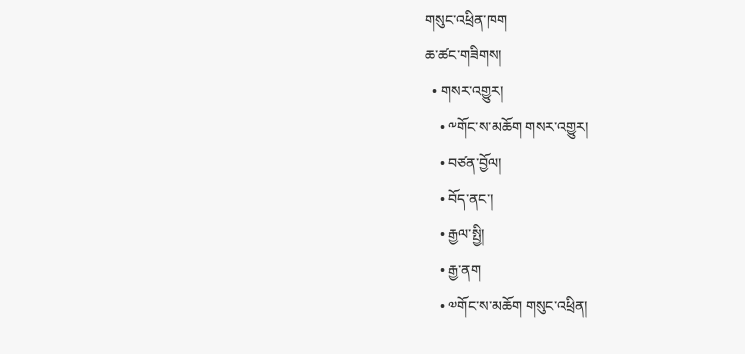གསུང་འཕྲིན་ཁག
ཆ་ཚང་གཟིགས།
  • གསར་འགྱུར།
    • ༸གོང་ས་མཆོག གསར་འགྱུར།
    • བཙན་བྱོལ།
    • བོད་ནང་།
    • རྒྱལ་སྤྱི།
    • རྒྱ་ནག
    • ༧གོང་ས་མཆོག གསུང་འཕྲིན།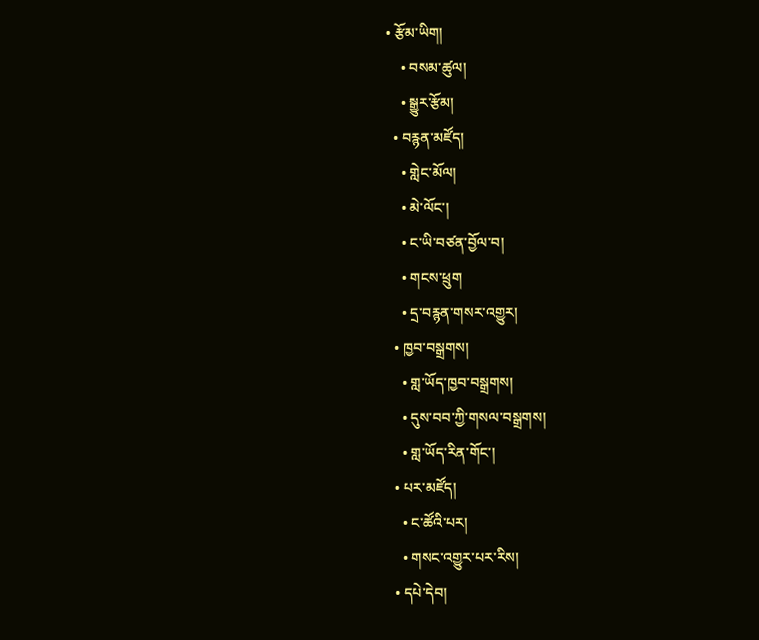• རྩོམ་ཡིག།
    • བསམ་ཚུལ།
    • སྒྱུར་རྩོམ།
  • བརྙན་མཛོད།
    • གླེང་མོལ།
    • མེ་ལོང་།
    • ང་ཡི་བཙན་བྱོལ་བ།
    • གངས་ཕྲུག
    • དྲ་བརྙན་གསར་འགྱུར།
  • ཁྱབ་བསྒྲགས།
    • གླ་ཡོད་ཁྱབ་བསྒྲགས།
    • དུས་བབ་ཀྱི་གསལ་བསྒྲགས།
    • གླ་ཡོད་རིན་གོང་།
  • པར་མཛོད།
    • ང་ཚོའི་པར།
    • གསང་འགྱུར་པར་རིས།
  • དཔེ་དེབ།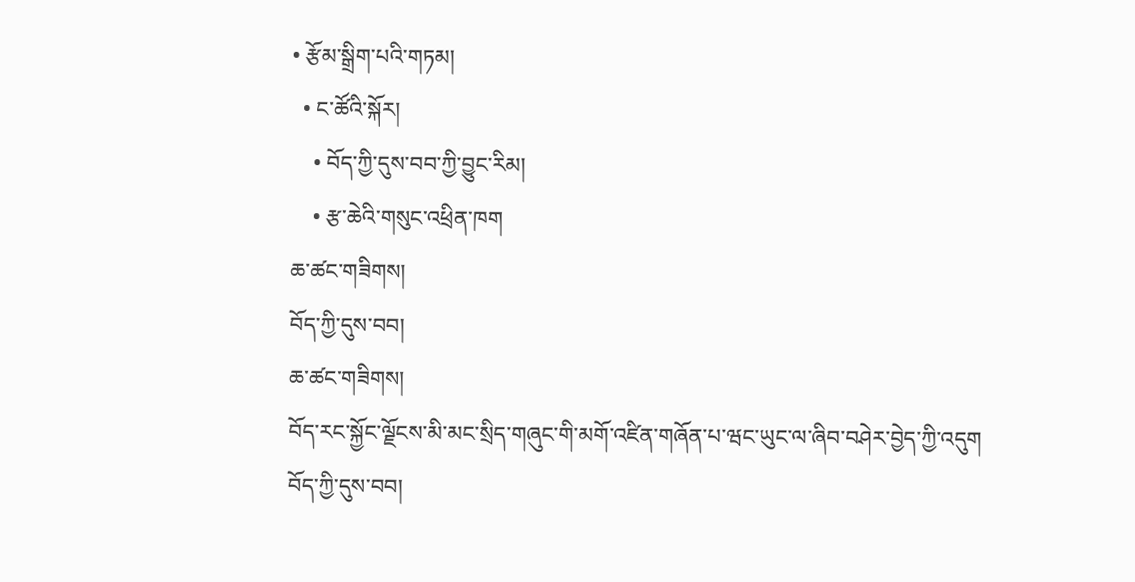• རྩོམ་སྒྲིག་པའི་གཏམ།
  • ང་ཚོའི་སྐོར།
    • བོད་ཀྱི་དུས་བབ་ཀྱི་བྱུང་རིམ།
    • རྩ་ཆེའི་གསུང་འཕྲིན་ཁག
ཆ་ཚང་གཟིགས།
བོད་ཀྱི་དུས་བབ།
ཆ་ཚང་གཟིགས།
བོད་རང་སྐྱོང་ལྗོངས་མི་མང་སྲིད་གཞུང་གི་མགོ་འཛིན་གཞོན་པ་ཝང་ཡུང་ལ་ཞིབ་བཤེར་བྱེད་ཀྱི་འདུག
བོད་ཀྱི་དུས་བབ།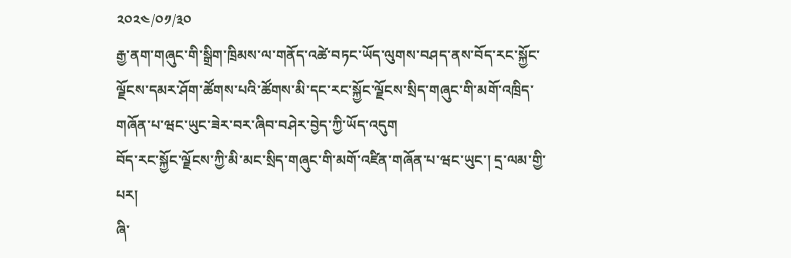༢༠༢༤/༠༡/༣༠
རྒྱ་ནག་གཞུང་གི་སྒྲིག་ཁྲིམས་ལ་གནོད་འཚེ་བཏང་ཡོད་ལུགས་བཤད་ནས་བོད་རང་སྐྱོང་ལྗོངས་དམར་ཤོག་ཚོགས་པའི་ཚོགས་མི་དང་རང་སྐྱོང་ལྗོངས་སྲིད་གཞུང་གི་མགོ་འཁྲིད་གཞོན་པ་ཝང་ཡུང་ཟེར་བར་ཞིབ་བཤེར་བྱེད་ཀྱི་ཡོད་འདུག
བོད་རང་སྐྱོང་ལྗོངས་ཀྱི་མི་མང་སྲིད་གཞུང་གི་མགོ་འཛིན་གཞོན་པ་ཝང་ཡུང་། དྲ་ལམ་གྱི་པར།
ཞི་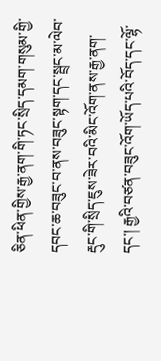ཅིན་ཕིན་གྱིས་རྒྱ་ནག་གི་ཏང་སྲིད་དམག་གསུམ་གྱི་དབང་ཆ་བཟུང་བ་ནས་བཟུང་སྟག་དང་སྦྲང་མ་ལེབ་རྡུང་གི་སྲིད་ཇུས་ཟེར་བའི་མིང་འོག་ནས་རྒྱ་ནག་དང་། རྒྱའི་བཙན་བཟུང་འོག་ཡོད་པའི་བོད་དང་ལྷོ་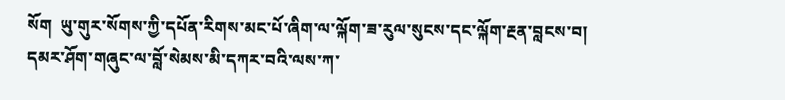སོག  ཡུ་གུར་སོགས་ཀྱི་དཔོན་རིགས་མང་པོ་ཞིག་ལ་ལྐོག་ཟ་རུལ་སུངས་དང་ལྐོག་རྔན་བླངས་བ། དམར་ཤོག་གཞུང་ལ་བློ་སེམས་མི་དཀར་བའི་ལས་ཀ་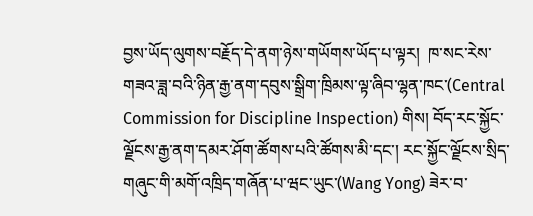བྱས་ཡོད་ལུགས་བརྗོད་དེ་ནག་ཉེས་གཡོགས་ཡོད་པ་ལྟར།  ཁ་སང་རེས་གཟའ་ཟླ་བའི་ཉིན་རྒྱ་ནག་དབུས་སྒྲིག་ཁྲིམས་ལྟ་ཞིབ་ལྷན་ཁང་(Central Commission for Discipline Inspection) གིས། བོད་རང་སྐྱོང་ལྗོངས་རྒྱ་ནག་དམར་ཤོག་ཚོགས་པའི་ཚོགས་མི་དང་། རང་སྐྱོང་ལྗོངས་སྲིད་གཞུང་གི་མགོ་འཁྲིད་གཞོན་པ་ཝང་ཡུང་(Wang Yong) ཟེར་བ་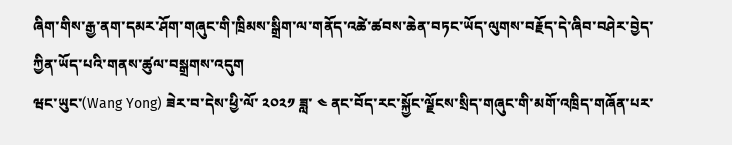ཞིག་གིས་རྒྱ་ནག་དམར་ཤོག་གཞུང་གི་ཁྲིམས་སྒྲིག་ལ་གནོད་འཚེ་ཚབས་ཆེན་བཏང་ཡོད་ལུགས་བརྗོད་དེ་ཞིབ་བཤེར་བྱེད་ཀྱིན་ཡོད་པའི་གནས་ཚུལ་བསྒྲགས་འདུག
ཝང་ཡུང་(Wang Yong) ཟེར་བ་དེས་ཕྱི་ལོ་ ༢༠༢༡ ཟླ་ ༤ ནང་བོད་རང་སྐྱོང་ལྗོངས་སྲིད་གཞུང་གི་མགོ་འཁྲིད་གཞོན་པར་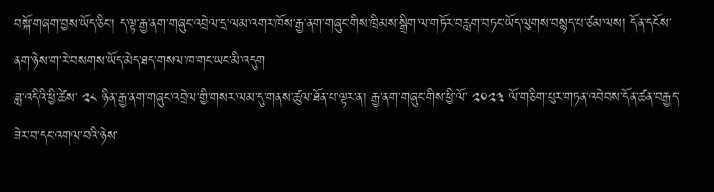བསྐོ་གཞག་བྱས་ཡོད་ཅིང་། ད་ལྟ་རྒྱ་ནག་གཞུང་འབྲེལ་དྲ་ལམ་འགར་ཁོས་རྒྱ་ནག་གཞུང་གིས་ཁྲིམས་སྒྲིག་ལ་གཏོར་བརླག་བཏང་ཡོད་ལུགས་བསྙད་པ་ཙམ་ལས། དོན་དངོས་ནག་ཉེས་ག་རེ་བསགས་ཡོད་མེད་ཐད་གསལ་ཁ་གང་ཡང་མི་འདུག
ཟླ་འདིའི་ཕྱི་ཚེས་ ༢༨ ཉིན་རྒྱ་ནག་གཞུང་འབྲེལ་གྱི་གསར་ལམ་དུ་གནས་ཚུལ་ཐོན་པ་ལྟར་ན། རྒྱ་ནག་གཞུང་གིས་ཕྱི་ལོ་ ༢༠༢༣ ལོ་གཅིག་པུར་གཏན་འབེབས་དོན་ཚན་བརྒྱད་ཟེར་བ་དང་འགལ་བའི་ཉེས་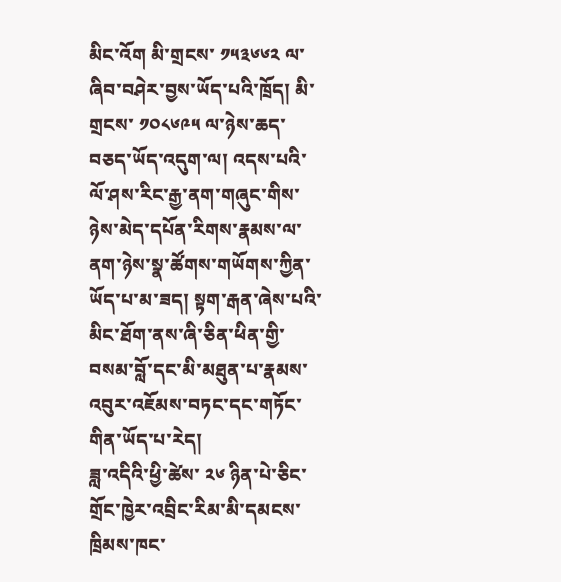མིང་འོག མི་གྲངས་ ༡༥༣༦༦༢ ལ་ཞིབ་བཤེར་བྱས་ཡོད་པའི་ཁྲོད། མི་གྲངས་ ༡༠༨༦༩༥ ལ་ཉེས་ཆད་བཅད་ཡོད་འདུག་ལ། འདས་པའི་ལོ་ཤས་རིང་རྒྱ་ནག་གཞུང་གིས་ཉེས་མེད་དཔོན་རིགས་རྣམས་ལ་ནག་ཉེས་སྣ་ཚོགས་གཡོགས་ཀྱིན་ཡོད་པ་མ་ཟད། སྟག་རྒན་ཞེས་པའི་མིང་ཐོག་ནས་ཞི་ཅིན་ཕིན་གྱི་བསམ་བློ་དང་མི་མཐུན་པ་རྣམས་འབུར་འཇོམས་བཏང་དང་གཏོང་གིན་ཡོད་པ་རེད།
ཟླ་འདིའི་ཕྱི་ཚེས་ ༢༦ ཉིན་པེ་ཅིང་གྲོང་ཁྱེར་འབྲིང་རིམ་མི་དམངས་ཁྲིམས་ཁང་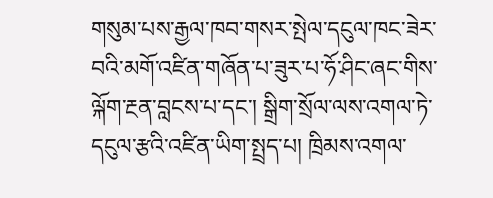གསུམ་པས་རྒྱལ་ཁབ་གསར་སྤེལ་དངུལ་ཁང་ཟེར་བའི་མགོ་འཛིན་གཞོན་པ་ཟུར་པ་ཧོ་ཤིང་ཞང་གིས་ལྐོག་རྔན་བླངས་པ་དང་། སྒྲིག་སྲོལ་ལས་འགལ་ཏེ་དངུལ་རྩའི་འཛིན་ཡིག་སྤྲད་པ། ཁྲིམས་འགལ་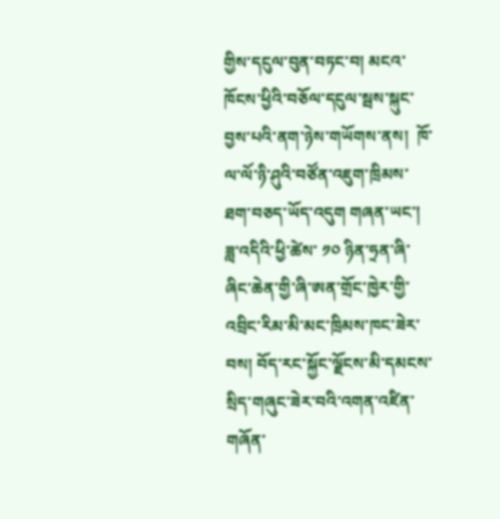གྱིས་དངུལ་བུན་བཏང་བ། མངའ་ཁོངས་ཕྱིའི་བཅོལ་དངུལ་སྦས་སྐུང་བྱས་པའི་ནག་ཉེས་གཡོགས་ནས།  ཁོ་ལ་ལོ་ཉི་ཤུའི་བཙོན་འཇུག་ཁྲིམས་ཐག་བཅད་ཡོད་འདུག གཞན་ཡང་།  ཟླ་འདིའི་ཕྱི་ཚེས་ ༡༠ ཉིན་ཧྲན་ཞི་ཞིང་ཆེན་གྱི་ཞི་ཨན་གྲོང་ཁྱེར་གྱི་འབྲིང་རིམ་མི་མང་ཁྲིམས་ཁང་ཟེར་བས། བོད་རང་སྐྱོང་ལྗོངས་མི་དམངས་སྲིད་གཞུང་ཟེར་བའི་འགན་འཛིན་གཞོན་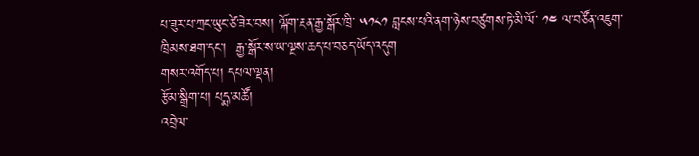པ་ཟུར་པ་ཀྲང་ཡུང་ཙེ་ཟེར་བས། ལྐོག་རྔན་རྒྱ་སྒོར་ཁྲི་ ༥༡༨༡ བླངས་པའི་ནག་ཉེས་བཙུགས་ཏེ་མི་ལོ་ ༡༤ ལ་བཙོན་འཇུག་ཁྲིམས་ཐག་དང་།  རྒྱ་སྒོར་ས་ཡ་ལྔས་ཆད་པ་བཅད་ཡོད་འདུག
གསར་འགོད་པ། དཔལ་ལྡན།
རྩོམ་སྒྲིག་པ། པདྨ་མཚོ།
འབྲེལ་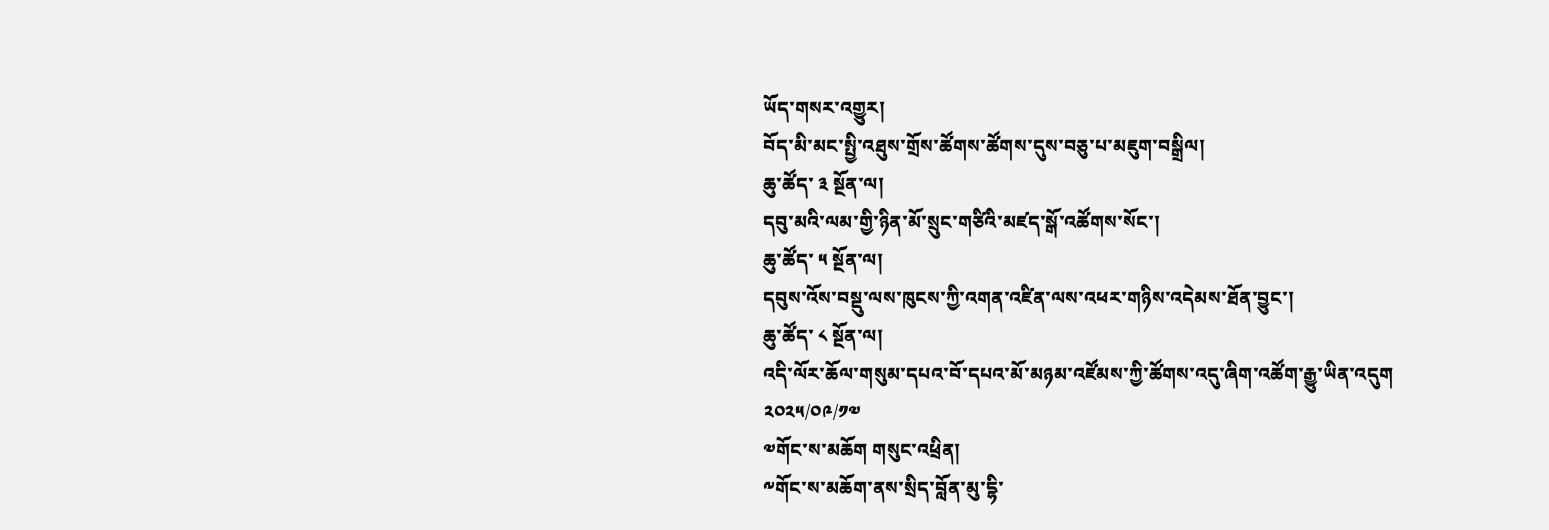ཡོད་གསར་འགྱུར།
བོད་མི་མང་སྤྱི་འཐུས་གྲོས་ཚོགས་ཚོགས་དུས་བཅུ་པ་མཇུག་བསྒྲིལ།
ཆུ་ཚོད་ ༣ སྔོན་ལ།
དབུ་མའི་ལམ་གྱི་ཉིན་མོ་སྲུང་གཙིའི་མཛད་སྒོ་འཚོགས་སོང་།
ཆུ་ཚོད་ ༥ སྔོན་ལ།
དབུས་འོས་བསྡུ་ལས་ཁུངས་ཀྱི་འགན་འཛིན་ལས་འཕར་གཉིས་འདེམས་ཐོན་བྱུང་།
ཆུ་ཚོད་ ༨ སྔོན་ལ།
འདི་ལོར་ཆོལ་གསུམ་དཔའ་བོ་དཔའ་མོ་མཉམ་འཛོམས་ཀྱི་ཚོགས་འདུ་ཞིག་འཚོག་རྒྱུ་ཡིན་འདུག
༢༠༢༥/༠༩/༡༧
༧གོང་ས་མཆོག གསུང་འཕྲིན།
༸གོང་ས་མཆོག་ནས་སྲིད་བློན་མུ་དྷི་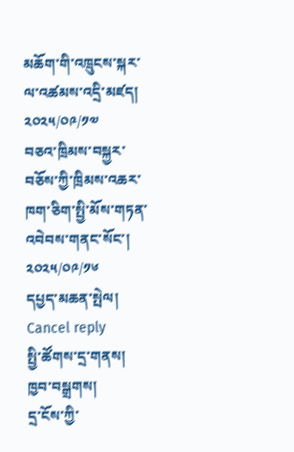མཆོག་གི་འཁྲུངས་སྐར་ལ་འཚམས་འདྲི་མཛད།
༢༠༢༥/༠༩/༡༧
བཅའ་ཁྲིམས་བསྐྱར་བཅོས་ཀྱི་ཁྲིམས་འཆར་ཁག་ཅིག་སྤྱི་མོས་གཏན་འབེབས་གནང་སོང་།
༢༠༢༥/༠༩/༡༦
དཔྱད་མཆན་སྤེལ། Cancel reply
སྤྱི་ཚོགས་དྲ་གནས།
ཁྱབ་བསྒྲགས།
དྲ་ངོས་ཀྱི་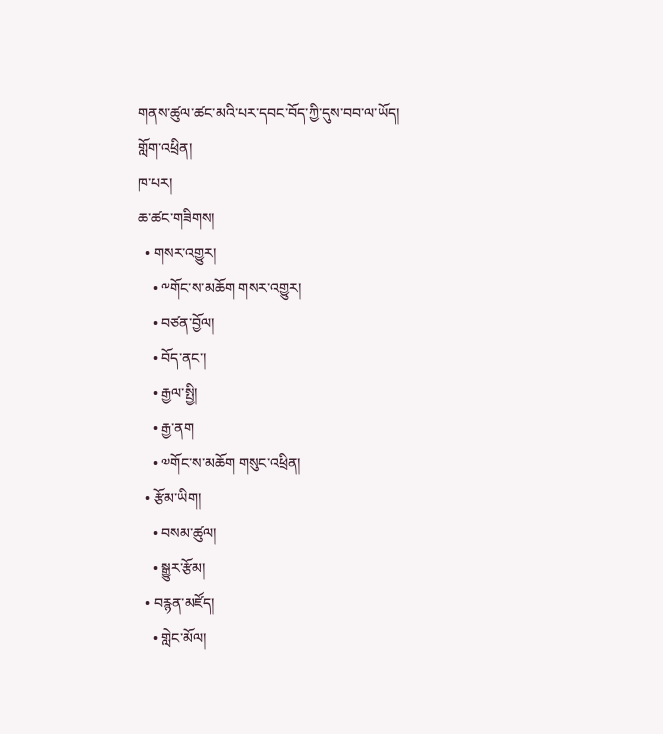གནས་ཚུལ་ཚང་མའི་པར་དབང་བོད་ཀྱི་དུས་བབ་ལ་ཡོད།
གློག་འཕྲིན།
ཁ་པར།
ཆ་ཚང་གཟིགས།
  • གསར་འགྱུར།
    • ༸གོང་ས་མཆོག གསར་འགྱུར།
    • བཙན་བྱོལ།
    • བོད་ནང་།
    • རྒྱལ་སྤྱི།
    • རྒྱ་ནག
    • ༧གོང་ས་མཆོག གསུང་འཕྲིན།
  • རྩོམ་ཡིག།
    • བསམ་ཚུལ།
    • སྒྱུར་རྩོམ།
  • བརྙན་མཛོད།
    • གླེང་མོལ།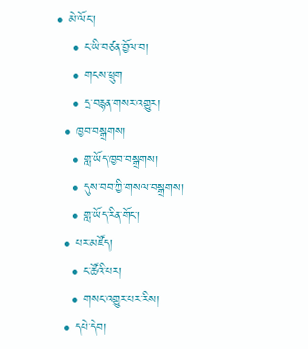• མེ་ལོང་།
    • ང་ཡི་བཙན་བྱོལ་བ།
    • གངས་ཕྲུག
    • དྲ་བརྙན་གསར་འགྱུར།
  • ཁྱབ་བསྒྲགས།
    • གླ་ཡོད་ཁྱབ་བསྒྲགས།
    • དུས་བབ་ཀྱི་གསལ་བསྒྲགས།
    • གླ་ཡོད་རིན་གོང་།
  • པར་མཛོད།
    • ང་ཚོའི་པར།
    • གསང་འགྱུར་པར་རིས།
  • དཔེ་དེབ།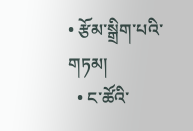• རྩོམ་སྒྲིག་པའི་གཏམ།
  • ང་ཚོའི་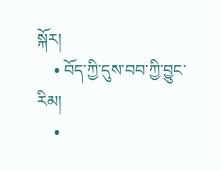སྐོར།
    • བོད་ཀྱི་དུས་བབ་ཀྱི་བྱུང་རིམ།
    •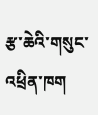རྩ་ཆེའི་གསུང་འཕྲིན་ཁག